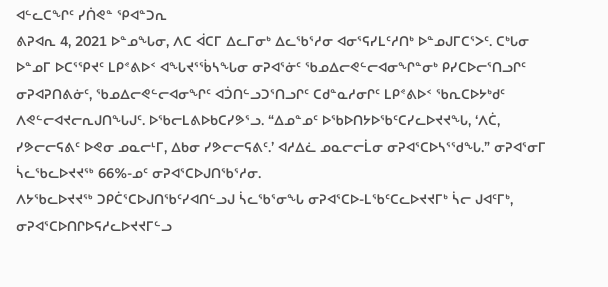ᐊᓪᓚᑕᖏᑦ ᓯᑏᕙᓐ ᕿᐊᓐᑐᕆ
ᕕᕈᐊᕆ 4, 2021 ᐅᓐᓄᖓᓂ, ᐱᑕ ᐋᑕᒥ ᐃᓚᒥᓂᒃ ᐃᓚᖃᕐᓱᓂ ᐊᓂᕐᕋᓯᒪᑦᓱᑎᒃ ᐅᓐᓄᒍᒥᑕᕐᐳᑦ. ᑕᒃᒐᓂ ᐅᓐᓄᒥ ᐅᑕᕐᕿᔪᑦ ᒪᑭᕝᕕᐅᑉ ᐊᖓᔪᕐᖄᓴᖓᓂ ᓂᕈᐊᕐᓃᑦ ᖃᓄᐃᓕᕙᓪᓕᐊᓂᖏᓐᓂᒃ ᑭᓯᑕᐅᓕᕐᑎᓗᒋᑦ ᓂᕈᐊᕈᑎᕕᓃᑦ, ᖃᓄᐃᓕᕙᓪᓕᐊᓂᖏᑦ ᐊᑑᑎᓪᓗᑐᕐᑎᓗᒋᑦ ᑕᑯᓐᓇᓱᓂᒋᑦ ᒪᑭᕝᕕᐅᑉ ᖃᕆᑕᐅᔭᒃᑯᑦ ᐱᕙᓪᓕᐊᔪᓕᕆᒍᑎᖓᒍᑦ. ᐅᖃᓕᒪᕕᐅᑲᑕᓯᕗᕐᓗ. “ᐃᓄᓐᓄᑦ ᐅᖃᐅᑎᔭᐅᖃᑦᑕᓯᓚᐅᔪᔪᖓ, ‘ᐱᑖ, ᓯᕗᓕᓕᕋᕕᑦ ᐅᕙᓂ ᓄᓇᓕᒻᒥ, ᐃᑲᓂ ᓯᕗᓕᓕᕋᕕᑦ.’ ᐊᓱᐃᓛ ᓄᓇᓕᓕᒫᓂ ᓂᕈᐊᕐᑕᐅᓴᕐᖁᖓ.” ᓂᕈᐊᕐᓂᒥ ᓵᓚᖃᓚᐅᔪᔪᖅ 66%-ᓄᑦ ᓂᕈᐊᕐᑕᐅᒍᑎᖃᕐᓱᓂ.
ᐱᔭᖃᓚᐅᔪᔪᖅ ᑐᑭᑖᕐᑕᐅᒍᑎᖃᑦᓯᐊᑎᓪᓗᒍ ᓵᓚᖃᕐᓂᖓ ᓂᕈᐊᕐᑕᐅ-ᒪᖃᑦᑕᓚᐅᔪᔪᒥᒃ ᓵᓕ ᒍᐊᑦᒥᒃ, ᓂᕈᐊᕐᑕᐅᑎᒋᐅᕋᓱᓚᐅᔪᔪᒥᓪᓗ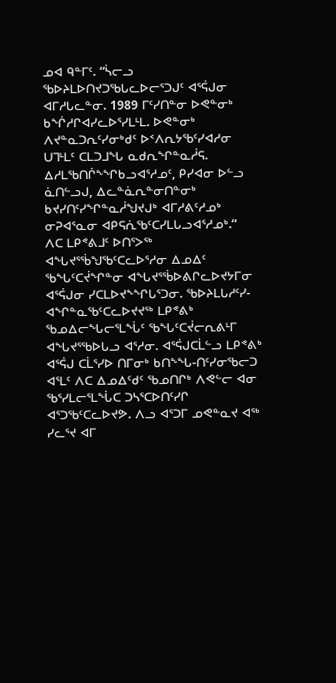ᓄᐊ ᑫᓐᒥᑦ. “ᓵᓕᓗ ᖃᐅᔨᒪᐅᑎᔪᑐᖃᒐᓚᐅᓕᕐᑐᒍᑦ ᐊᕐᕌᒍᓂ ᐊᒥᓱᒐᓚᓐᓂ. 1989 ᒥᑦᓯᑎᓐᓂ ᐅᕙᓐᓂᒃ ᑲᖐᓱᒋᐊᓯᓚᐅᕐᓯᒪᒻᒪ. ᐅᕙᓐᓂᒃ ᐱᔪᓐᓇᑐᕆᑦᓯᓂᒃᑯᑦ ᐅᑉᐱᕆᔭᖃᑦᓯᐊᓱᓂ ᑌᒣᒻᒪᑦ ᑕᒪᑐᒧᖓ ᓇᑯᕆᖏᓐᓇᓲᕋ. ᐃᓱᒪᖃᑎᒌᖕᖏᑲᓗᐊᕐᓱᓄᑦ, ᑭᓯᐊᓂ ᐅᓪᓗ ᓈᑎᓪᓗᒍ, ᐃᓚᓐᓈᕆᓐᓂᑎᓐᓂᒃ ᑲᔪᓯᑎᑦᓯᖏᓐᓇᓲᖑᔪᒍᒃ ᐊᒥᓱᕕᑦᓱᓄᒃ ᓂᕈᐊᕐᓇᓂ ᐊᑭᕋᕇᖃᑦᑕᓯᒪᒐᓗᐊᕐᓱᓄᒃ.“
ᐱᑕ ᒪᑭᕝᕕᒧᑦ ᐅᑎᕐᐳᖅ ᐊᖓᔪᕐᖄᖑᖃᑦᑕᓚᐅᕐᓱᓂ ᐃᓄᐃᑦ ᖃᖓᑦᑕᔫᖏᓐᓂ ᐊᖓᔪᕐᖄᐅᕕᒋᓚᐅᔪᔭᒥᓂ ᐊᕐᕌᒍᓂ ᓯᑕᒪᐅᔪᖕᖏᒐᕐᑐᓂ. ᖃᐅᔨᒪᒐᓱᑦᓯ-ᐊᖏᓐᓇᖃᑦᑕᓚᐅᔪᔪᖅ ᒪᑭᕝᕕᒃ ᖃᓄᐃᓕᖓᓕᕐᒪᖔᑦ ᖃᖓᑦᑕᔫᓕᕆᕕᒻᒥ ᐊᖓᔪᕐᖃᐅᒐᓗ ᐊᕐᓱᓂ. ᐊᕐᕌᒍᑕᒫᓪᓗ ᒪᑭᕝᕕᒃ ᐊᕐᕌᒍ ᑕᒫᕐᓯᐅ ᑎᒥᓂᒃ ᑲᑎᖕᖓ-ᑎᑦᓯᓂᖃᓕᑐ ᐊᕐᒪᑦ ᐱᑕ ᐃᓄᐃᑦᑯᑦ ᖃᓄᑎᒋᒃ ᐱᕙᓪᓕ ᐊᓂ ᖃᕐᓯᒪᓕᕐᒪᖔᑕ ᑐᓴᕐᑕᐅᑎᑦᓯᒋ ᐊᕐᑐᖃᑦᑕᓚᐅᔪᕗ. ᐱᓗ ᐊᕐᑐᒥ ᓄᕙᓐᓇᔪ ᐊᖅ ᓯᓚᕐᔪ ᐊᒥ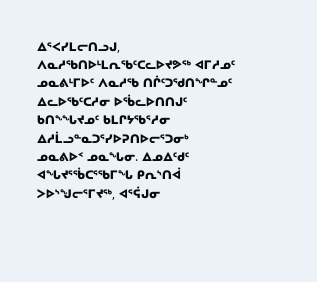ᐃᕐᐸᓯᒪᓕᑎᓗᒍ, ᐱᓇᓱᖃᑎᐅᒻᒪᕆᖃᑦᑕᓚᐅᔪᕗᖅ ᐊᒥᓱᓄᑦ ᓄᓇᕕᒻᒥᐅᑦ ᐱᓇᓱᖃ ᑎᒌᑦᑐᖁᑎᖏᓐᓄᑦ ᐃᓚᐅᖃᑦᑕᓱᓂ ᐅᖄᓚᐅᑎᑎᒍᑦ ᑲᑎᖕᖓᔪᓄᑦ ᑲᒪᒋᔭᖃᕐᓱᓂ ᐃᓱᒫᓗᓐᓇᑐᕐᓯᐅᕈᑎᐅᓕᕐᑐᓂᒃ ᓄᓇᕕᐅᑉ ᓄᓇᖓᓂ. ᐃᓄᐃᑦᑯᑦ ᐊᖓᔪᕐᖄᑕᕐᖃᒥᖓ ᑭᕆᔅᑎᐋ ᐳᐅᔅᖑᓕᕐᒥᔪᖅ, ᐊᕐᕌᒍᓂ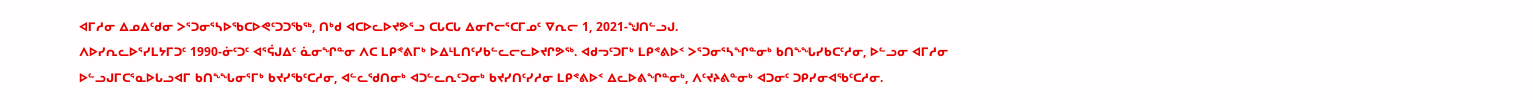ᐊᒥᓱᓂ ᐃᓄᐃᑦᑯᓂ ᐳᕐᑐᓂᕐᓴᐅᖃᑕᐅᕙᑦᑐᑐᖃᖅ, ᑎᒃᑯ ᐊᑕᐅᓚᐅᔪᕗᕐᓗ ᑕᒐᑕᒐ ᐃᓂᒋᓕᕐᑕᒥᓄᑦ ᐁᕆᓕ 1, 2021-ᖑᑎᓪᓗᒍ.
ᐱᐅᓯᕆᓚᐅᕐᓯᒪᔭᒥᑐᑦ 1990-ᓃᑦᑐᑦ ᐊᕐᕌᒍᐃᑦ ᓈᓂᖏᓐᓂ ᐱᑕ ᒪᑭᕝᕕᒥᒃ ᐅᐃᒻᒪᑎᑦᓯᑲᓪᓚᓕᓚᐅᔪᒋᕗᖅ. ᐊᑯᓓᑦᑐᒥᒃ ᒪᑭᕝᕕᐅᑉ ᐳᕐᑐᓂᕐᓴᖏᓐᓂᒃ ᑲᑎᖕᖓᓯᑲᑕᑦᓱᓂ, ᐅᓪᓗᓂ ᐊᒥᓱᓂ ᐅᓪᓗᒍᒥᑕᕐᓇᐅᒐᓗᐊᒥ ᑲᑎᖕᖓᓂᕐᒥᒃ ᑲᔪᓯᖃᑦᑕᓱᓂ, ᐊᓪᓚᖁᑎᓂᒃ ᐊᑐᓪᓚᕆᑦᑐᓂᒃ ᑲᔪᓯᑎᑦᓯᓱᓂ ᒪᑭᕝᕕᐅᑉ ᐃᓚᐅᕕᖏᓐᓂᒃ, ᐱᑦᔪᔨᕕᓐᓂᒃ ᐊᑐᓂᑦ ᑐᑭᓯᓂᐊᖃᑦᑕᓱᓂ.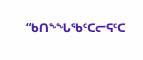“ᑲᑎᖕᖓᖃᑦᑕᓕᕋᑦᑕ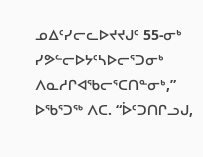ᓄᐃᑦᓯᓕᓚᐅᔪᔪᒍᑦ 55-ᓂᒃ ᓯᕗᓪᓕᐅᔭᑦᓴᐅᓕᕐᑐᓂᒃ ᐱᓇᓱᒋᐊᖃᓕᕐᑕᑎᓐᓂᒃ,” ᐅᖃᕐᑐᖅ ᐱᑕ. “ᐆᑦᑐᑎᒋᓗᒍ,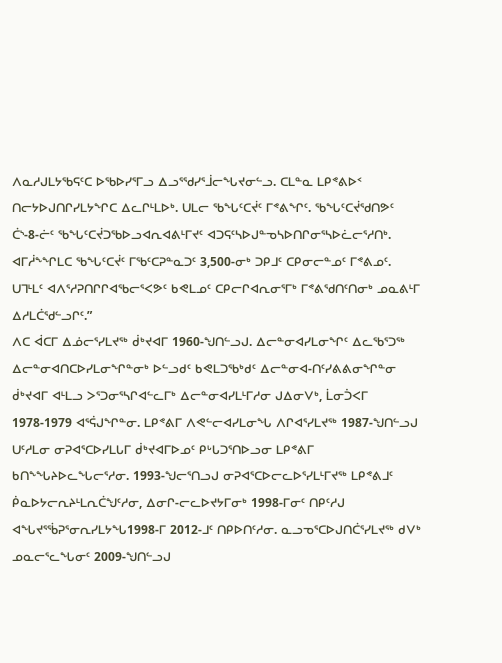ᐱᓇᓱᒍᒪᔭᖃᕋᑦᑕ ᐅᖃᐅᓯᕐᒥᓗ ᐃᓗᕐᖁᓯᕐᒨᓕᖓᔪᓂᓪᓗ. ᑕᒪᓐᓇ ᒪᑭᕝᕕᐅᑉ ᑎᓕᔭᐅᒍᑎᒋᓯᒪᔭᖏᑕ ᐃᓚᒋᒻᒪᐅᒃ. ᑌᒪᓕ ᖃᖓᑦᑕᔫᑦ ᒥᕝᕕᖏᑦ. ᖃᖓᑦᑕᔫᖁᑎᕗᑦ ᑖᔅ-8-ᓖᑦ ᖃᖓᑦᑕᔫᑐᖃᐅᓗᐊᕆᐊᕕᒻᒥᔪᑦ ᐊᑐᕋᑦᓴᐅᒍᓐᓀᓴᐅᑎᒋᓂᕐᓴᐅᓛᓕᕐᓱᑎᒃ. ᐊᒥᓲᖕᖏᒪᑕ ᖃᖓᑦᑕᔫᑦ ᒥᖃᑦᑕᕈᓐᓇᑐᑦ 3,500-ᓂᒃ ᑐᑭᒧᑦ ᑕᑭᓂᓕᓐᓄᑦ ᒥᕝᕕᓄᑦ. ᑌᒣᒻᒪᑦ ᐊᐱᕐᓱᕈᑎᒋᒋᐊᖃᓕᕐᐸᕗᑦ ᑲᕙᒪᓄᑦ ᑕᑭᓕᒋᐊᕆᓂᕐᒥᒃ ᒥᕝᕕᖁᑎᑦᑎᓂᒃ ᓄᓇᕕᒻᒥ ᐃᓱᒪᑖᖁᓪᓗᒋᑦ.”
ᐱᑕ ᐋᑕᒥ ᐃᓅᓕᕐᓯᒪᔪᖅ ᑰᒃᔪᐊᒥ 1960-ᖑᑎᓪᓗᒍ. ᐃᓕᓐᓂᐊᓯᒪᓂᖏᑦ ᐃᓚᖃᕐᑐᖅ ᐃᓕᓐᓂᐊᑎᑕᐅᓯᒪᓂᖏᓐᓂᒃ ᐅᓪᓗᑯᑦ ᑲᕙᒪᑐᖃᒃᑯᑦ ᐃᓕᓐᓂᐊ-ᑎᑦᓯᕕᕕᓂᖏᓐᓂ ᑰᒃᔪᐊᒥ ᐊᒻᒪᓗ ᐳᕐᑐᓂᕐᓴᒋᐊᓪᓚᒥᒃ ᐃᓕᓐᓂᐊᓯᒪᒻᒥᓱᓂ ᒍᐃᓂᐯᒃ, ᒫᓂᑑᐸᒥ 1978-1979 ᐊᕐᕌᒍᖏᓐᓂ. ᒪᑭᕝᕕᒥ ᐱᕙᓪᓕᐊᓯᒪᓂᖓ ᐱᒋᐊᕐᓯᒪᔪᖅ 1987-ᖑᑎᓪᓗᒍ ᑌᑦᓱᒪᓂ ᓂᕈᐊᕐᑕᐅᓯᒪᒐᒥ ᑰᒃᔪᐊᒥᐅᓄᑦ ᑭᒡᒐᑐᕐᑎᐅᓗᓂ ᒪᑭᕝᕕᒥ ᑲᑎᖕᖓᔨᐅᓚᖓᓕᕐᓱᓂ. 1993-ᖑᓕᕐᑎᓗᒍ ᓂᕈᐊᕐᑕᐅᓕᓚᐅᕐᓯᒪᒻᒥᔪᖅ ᒪᑭᕝᕕᒧᑦ ᑮᓇᐅᔭᓕᕆᔨᒻᒪᕆᑖᖑᑦᓱᓂ, ᐃᓂᒋ-ᓕᓚᐅᔪᔭᒥᓂᒃ 1998-ᒥᓂᑦ ᑎᑭᑦᓱᒍ ᐊᖓᔪᕐᖄᕈᕐᓂᕆᓯᒪᔭᖓ1998-ᒥ 2012-ᒧᑦ ᑎᑭᐅᑎᑦᓱᓂ. ᓇᓗᓀᕐᑕᐅᒍᑎᑖᕐᓯᒪᔪᖅ ᑯᐯᒃ ᓄᓇᓕᕐᓚᖓᓂᑦ 2009-ᖑᑎᓪᓗᒍ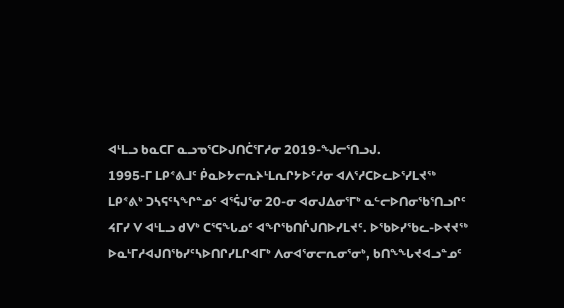ᐊᒻᒪᓗ ᑲᓇᑕᒥ ᓇᓗᓀᕐᑕᐅᒍᑎᑖᕐᒥᓱᓂ 2019-ᖑᓕᕐᑎᓗᒍ.
1995-ᒥ ᒪᑭᕝᕕᒧᑦ ᑮᓇᐅᔭᓕᕆᔨᒻᒪᕆᒋᔭᐅᑦᓱᓂ ᐊᐱᕐᓱᑕᐅᓚᐅᕐᓯᒪᔪᖅ ᒪᑭᕝᕕᒃ ᑐᓴᕋᑦᓴᖏᓐᓄᑦ ᐊᕐᕌᒍᕐᓂ 20-ᓂ ᐊᓂᒍᐃᓂᕐᒥᒃ ᓇᓪᓕᐅᑎᓂᖃᕐᑎᓗᒋᑦ ᔦᒥᓯ ᐯ ᐊᒻᒪᓗ ᑯᐯᒃ ᑕᕐᕋᖓᓄᑦ ᐊᖏᖃᑎᒌᒍᑎᐅᓯᒪᔪᑦ. ᐅᖃᐅᓯᖃᓚ-ᐅᔪᔪᖅ ᐅᓇᒻᒥᓱᐊᒍᑎᖃᓯᑦᓴᐅᑎᒋᓯᒪᒋᐊᒥᒃ ᐱᓂᐊᕐᓂᓕᕆᓂᕐᓂᒃ, ᑲᑎᖕᖓᔪᐊᓗᓐᓄᑦ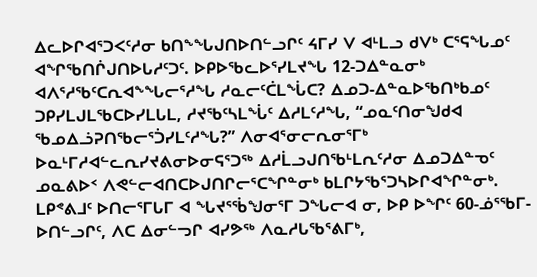ᐃᓚᐅᒋᐊᕐᑐᐸᑦᓱᓂ ᑲᑎᖕᖓᒍᑎᐅᑎᓪᓗᒋᑦ ᔦᒥᓯ ᐯ ᐊᒻᒪᓗ ᑯᐯᒃ ᑕᕐᕋᖓᓄᑦ ᐊᖏᖃᑎᒌᒍᑎᐅᒐᓱᑦᑐᑦ. ᐅᑭᐅᖃᓚᐅᕐᓯᒪᔪᖓ 12-ᑐᐃᓐᓇᓂᒃ ᐊᐱᕐᓱᖃᑦᑕᕆᐊᖕᖓᓕᕐᓱᖓ ᓱᓇᓕᑦᑖᒪᖔᑕ? ᐃᓄᑐ-ᐃᓐᓇᐅᖃᑎᒃᑲᓄᑦ ᑐᑭᓯᒪᒍᒪᖃᑕᐅᓯᒪᒐᒪ, ᓱᔪᖃᑦᓴᒪᖔᑦ ᐃᓱᒪᑦᓱᖓ, “ᓄᓇᑦᑎᓂᖑᑯᐊ ᖃᓄᐃᓘᕈᑎᖃᓕᕐᑑᓯᒪᑦᓱᖓ?” ᐱᓂᐊᕐᓂᓕᕆᓂᕐᒥᒃ ᐅᓇᒻᒥᓱᐊᓪᓚᕆᓯᔪᕕᓂᐅᓂᕋᕐᑐᖅ ᐃᓱᒫᓗᒍᑎᖃᒻᒪᕆᑦᓱᓂ ᐃᓄᑐᐃᓐᓀᑦ ᓄᓇᕕᐅᑉ ᐱᕙᓪᓕᐊᑎᑕᐅᒍᑎᒋᓕᕐᑕᖏᓐᓂᒃ ᑲᒪᒋᔭᖃᕐᑐᓴᐅᒋᐊᖏᓐᓂᒃ.
ᒪᑭᕝᕕᒧᑦ ᐅᑎᓕᕐᒥᒐᒥ ᐊ ᖓᔪᕐᖄᖑᓂᕐᒥ ᑐᖓᓕᐊ ᓂ, ᐅᑭ ᐅᖏᑦ 60-ᓅᕐᖃᒥ-ᐅᑎᓪᓗᒋᑦ, ᐱᑕ ᐃᓂᓪᓓᒋ ᐊᓯᕗᖅ ᐱᓇᓱᒐᖃᕐᕕᒥᒃ,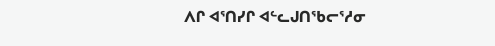ᐱᒋ ᐊᕐᑎᓯᒋ ᐊᓪᓚᒍᑎᖃᓕᕐᓱᓂ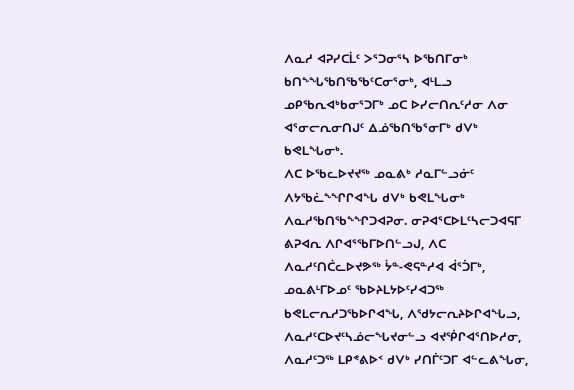ᐱᓇᓱ ᐊᕈᓯᑕᒫᑦ ᐳᕐᑐᓂᕐᓴ ᐅᖃᑎᒥᓂᒃ ᑲᑎᖕᖓᖃᑎᖃᖃᑦᑕᓂᕐᓂᒃ, ᐊᒻᒪᓗ ᓄᑭᖃᕆᐊᒃᑲᓂᕐᑐᒥᒃ ᓄᑕ ᐅᓯᓕᑎᕆᑦᓱᓂ ᐱᓂ ᐊᕐᓂᓕᕆᓂᑎᒍᑦ ᐃᓅᖃᑎᖃᕐᓂᒥᒃ ᑯᐯᒃ ᑲᕙᒪᖓᓂᒃ.
ᐱᑕ ᐅᖃᓚᐅᔪᔪᖅ ᓄᓇᕕᒃ ᓱᓇᒥᓪᓗᓃᑦ ᐱᔭᖃᓛᖕᖏᒋᐊᖓ ᑯᐯᒃ ᑲᕙᒪᖓᓂᒃ ᐱᓇᓱᖃᑎᖃᖕᖏᑐᐊᕈᓂ. ᓂᕈᐊᕐᑕᐅᒪᑦᓴᓕᑐᐊᕋᒥ ᕕᕈᐊᕆ ᐱᒋᐊᕐᖃᒥᐅᑎᓪᓗᒍ, ᐱᑕ ᐱᓇᓱᑦᑎᑖᓚᐅᔪᕗᖅ ᔮᓐ-ᕙᕋᓐᓱᐊ ᐋᕐᑑᒥᒃ, ᓄᓇᕕᒻᒥᐅᓄᑦ ᖃᐅᔨᒪᔭᐅᑦᓯᐊᑐᖅ ᑲᕙᒪᓕᕆᓱᑐᖃᐅᒋᐊᖓ, ᐱᖁᔭᓕᕆᔨᐅᒋᐊᖓᓗ, ᐱᓇᓱᑦᑕᐅᔪᑦᓴᓅᓕᖓᔪᓂᓪᓗ ᐊᔪᖀᒋᐊᕐᑎᐅᓱᓂ, ᐱᓇᓱᑦᑐᖅ ᒪᑭᕝᕕᐅᑉ ᑯᐯᒃ ᓯᑎᒦᑦᑐᒥ ᐊᓪᓚᕕᖓᓂ,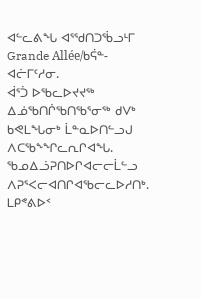ᐊᓪᓚᕕᖓ ᐊᕐᖁᑎᑐᖄᓗᒻᒥ Grande Allée/ᑲᕌᓐ-ᐊᓖᒥᑦᓱᓂ.
ᐋᕐᑑ ᐅᖃᓚᐅᔪᔪᖅ ᐃᓅᖃᑎᒌᖃᑎᖃᕐᓂᖅ ᑯᐯᒃ ᑲᕙᒪᖓᓂᒃ ᒫᓐᓇᐅᑎᓪᓗᒍ ᐱᑕᖃᖕᖏᓚᕆᒋᐊᖓ. ᖃᓄᐃᓘᕈᑎᐅᒋᐊᓕᓕᒫᓪᓗ ᐱᕈᕐᐸᓕᐊᑎᒋᐊᖃᓕᓚᐅᓱᑎᒃ. ᒪᑭᕝᕕᐅᑉ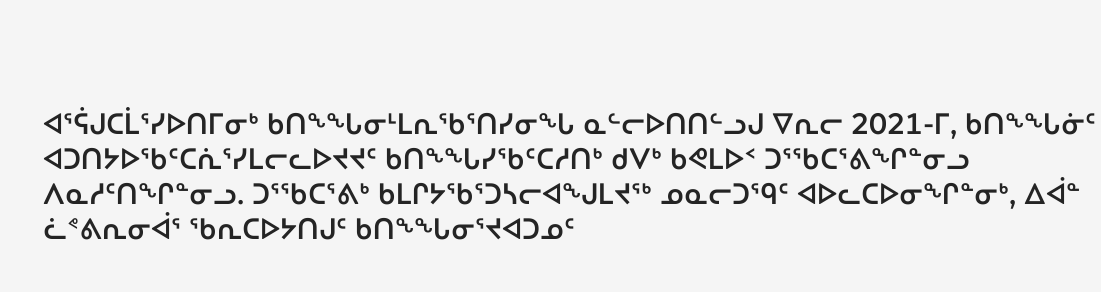ᐊᕐᕌᒍᑕᒫᕐᓯᐅᑎᒥᓂᒃ ᑲᑎᖕᖓᓂᒻᒪᕆᖃᕐᑎᓯᓂᖓ ᓇᓪᓕᐅᑎᑎᓪᓗᒍ ᐁᕆᓕ 2021-ᒥ, ᑲᑎᖕᖓᓃᑦ ᐊᑐᑎᔭᐅᖃᑦᑕᕇᕐᓯᒪᓕᓚᐅᔪᔪᑦ ᑲᑎᖕᖓᓯᖃᑦᑕᓱᑎᒃ ᑯᐯᒃ ᑲᕙᒪᐅᑉ ᑐᕐᖃᑕᕐᕕᖏᓐᓂᓗ ᐱᓇᓱᑦᑎᖏᓐᓂᓗ. ᑐᕐᖃᑕᕐᕕᒃ ᑲᒪᒋᔭᖃᕐᑐᓴᓕᐊᖑᒪᔪᖅ ᓄᓇᓕᑐᙯᑦ ᐊᐅᓚᑕᐅᓂᖏᓐᓂᒃ, ᐃᐋᓐ ᓛᕝᕕᕆᓂᐋᕐ ᖃᕆᑕᐅᔭᑎᒍᑦ ᑲᑎᖕᖓᓂᕐᔪᐊᑐᓄᑦ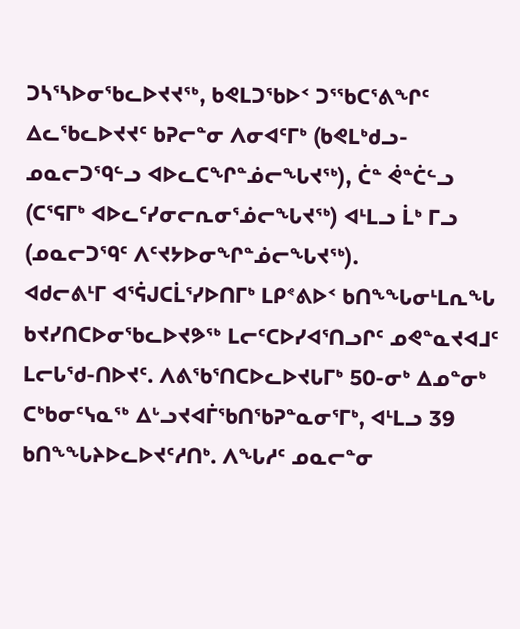ᑐᓴᕐᓴᐅᓂᖃᓚᐅᔪᔪᖅ, ᑲᕙᒪᑐᖃᐅᑉ ᑐᕐᖃᑕᕐᕕᖏᑦ ᐃᓚᖃᓚᐅᔪᔪᑦ ᑲᕈᓕᓐᓂ ᐱᓂᐊᑦᒥᒃ (ᑲᕙᒪᒃᑯᓗ-ᓄᓇᓕᑐᙯᓪᓗ ᐊᐅᓚᑕᖏᓐᓅᓕᖓᔪᖅ), ᑖᓐ ᕚᓐᑖᓪᓗ (ᑕᕐᕋᒥᒃ ᐊᐅᓚᑦᓯᓂᓕᕆᓂᕐᓅᓕᖓᔪᖅ) ᐊᒻᒪᓗ ᒫᒃ ᒥᓗ (ᓄᓇᓕᑐᙯᑦ ᐱᑦᔪᔭᐅᓂᖏᓐᓅᓕᖓᔪᖅ).
ᐊᑯᓕᕕᒻᒥ ᐊᕐᕌᒍᑕᒫᕐᓯᐅᑎᒥᒃ ᒪᑭᕝᕕᐅᑉ ᑲᑎᖕᖓᓂᒻᒪᕆᖓ ᑲᔪᓯᑎᑕᐅᓂᖃᓚᐅᔪᕗᖅ ᒪᓕᑦᑕᐅᓯᐊᕐᑎᓗᒋᑦ ᓄᕙᓐᓇᔪᐊᒧᑦ ᒪᓕᒐᖁ-ᑎᐅᔪᑦ. ᐱᕕᖃᕐᑎᑕᐅᓚᐅᔪᒐᒥᒃ 50-ᓂᒃ ᐃᓄᓐᓂᒃ ᑕᒃᑲᓂᑦᓭᓇᖅ ᐃᒡᓗᔪᐊᒦᖃᑎᖃᕈᓐᓇᓂᕐᒥᒃ, ᐊᒻᒪᓗ 39 ᑲᑎᖕᖓᔨᐅᓚᐅᔪᑦᓱᑎᒃ. ᐱᖓᓱᑦ ᓄᓇᓕᓐᓂ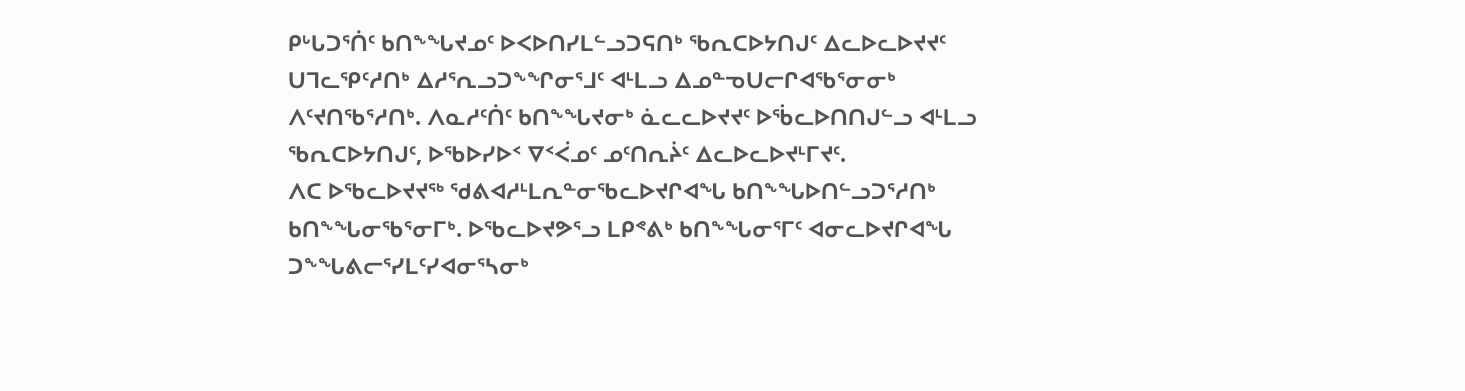ᑭᒡᒐᑐᕐᑏᑦ ᑲᑎᖕᖓᔪᓄᑦ ᐅᐸᐅᑎᓯᒪᓪᓗᑐᕋᑎᒃ ᖃᕆᑕᐅᔭᑎᒍᑦ ᐃᓚᐅᓚᐅᔪᔪᑦ ᑌᒣᓚᕿᑦᓱᑎᒃ ᐃᓱᕐᕆᓗᑐᖕᖏᓂᕐᒧᑦ ᐊᒻᒪᓗ ᐃᓄᓐᓀᑌᓕᒋᐊᖃᕐᓂᓂᒃ ᐱᑦᔪᑎᖃᕐᓱᑎᒃ. ᐱᓇᓱᑦᑏᑦ ᑲᑎᖕᖓᔪᓂᒃ ᓈᓚᓚᐅᔪᔪᑦ ᐅᖄᓚᐅᑎᑎᒍᓪᓗ ᐊᒻᒪᓗ ᖃᕆᑕᐅᔭᑎᒍᑦ, ᐅᖃᐅᓯᐅᑉ ᐁᑉᐹᓄᑦ ᓄᑦᑎᕆᔩᑦ ᐃᓚᐅᓚᐅᔪᒻᒥᔪᑦ.
ᐱᑕ ᐅᖃᓚᐅᔪᔪᖅ ᖁᕕᐊᓱᒻᒪᕆᓐᓂᖃᓚᐅᔪᒋᐊᖓ ᑲᑎᖕᖓᐅᑎᓪᓗᑐᕐᓱᑎᒃ ᑲᑎᖕᖓᓂᖃᕐᓂᒥᒃ. ᐅᖃᓚᐅᔪᕗᕐᓗ ᒪᑭᕝᕕᒃ ᑲᑎᖕᖓᓂᕐᒥᑦ ᐊᓂᓚᐅᔪᒋᐊᖓ ᑐᖕᖓᕕᓕᕐᓯᒪᑦᓯᐊᓂᕐᓴᓂᒃ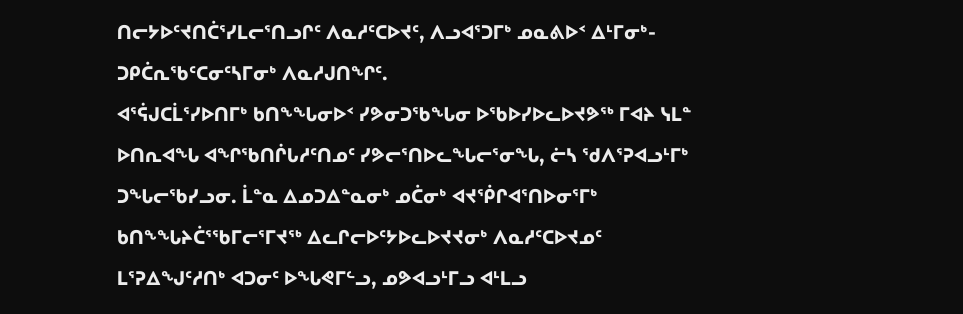ᑎᓕᔭᐅᑦᔪᑎᑖᕐᓯᒪᓕᕐᑎᓗᒋᑦ ᐱᓇᓱᑦᑕᐅᔪᑦ, ᐱᓗᐊᕐᑐᒥᒃ ᓄᓇᕕᐅᑉ ᐃᒻᒥᓂᒃ-ᑐᑭᑖᕆᖃᑦᑕᓂᑦᓴᒥᓂᒃ ᐱᓇᓱᒍᑎᖏᑦ.
ᐊᕐᕌᒍᑕᒫᕐᓯᐅᑎᒥᒃ ᑲᑎᖕᖓᓂᐅᑉ ᓯᕗᓂᑐᖃᖓᓂ ᐅᖃᐅᓯᐅᓚᐅᔪᕗᖅ ᒥᐊᔨ ᓭᒪᓐ ᐅᑎᕆᐊᖓ ᐊᖏᖃᑎᒌᒐᓱᑦᑎᓄᑦ ᓯᕗᓕᕐᑎᐅᓚᖓᓕᕐᓂᖓ, ᓖᓴ ᖁᐱᕐᕈᐊᓗᒻᒥᒃ ᑐᖓᓕᖃᓯᓗᓂ. ᒫᓐᓇ ᐃᓄᑐᐃᓐᓇᓂᒃ ᓄᑖᓂᒃ ᐊᔪᖀᒋᐊᕐᑎᐅᓂᕐᒥᒃ ᑲᑎᖕᖓᔨᑖᕐᖃᒥᓕᕐᒥᔪᖅ ᐃᓚᒋᓕᐅᑦᔭᐅᓚᐅᔪᔪᓂᒃ ᐱᓇᓱᑦᑕᐅᔪᓄᑦ ᒪᕐᕈᐃᖑᑦᓱᑎᒃ ᐊᑐᓂᑦ ᐅᖓᕙᒥᓪᓗ, ᓄᕗᐊᓗᒻᒥᓗ ᐊᒻᒪᓗ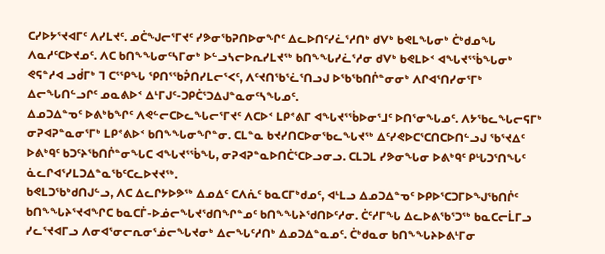ᑕᓯᐅᔭᕐᔪᐊᒥᑦ ᐱᓯᒪᔪᑦ. ᓄᑖᖑᓕᕐᒥᔪᑦ ᓯᕗᓂᖃᕈᑎᐅᓂᖏᑦ ᐃᓚᐅᑎᑦᓯᓛᕐᓱᑎᒃ ᑯᐯᒃ ᑲᕙᒪᖓᓂᒃ ᑖᒃᑯᓄᖓ ᐱᓇᓱᑦᑕᐅᔪᓄᑦ. ᐱᑕ ᑲᑎᖕᖓᓂᑦᓴᒥᓂᒃ ᐅᓪᓗᓴᓕᐅᕆᓯᒪᔪᖅ ᑲᑎᖕᖓᓯᓛᕐᓱᓂ ᑯᐯᒃ ᑲᕙᒪᐅᑉ ᐊᖓᔪᕐᖄᖓᓂᒃ ᕙᕋᓐᓱᐊ ᓗᑰᒥᒃ ᒣ ᑕᕐᕿᖓ ᕿᑎᕐᖃᕉᑎᓯᒪᓕᕐᐸᑦ, ᐱᑦᔪᑎᖃᕐᓛᕐᑎᓗᒍ ᐅᖃᖃᑎᒌᓐᓂᓂᒃ ᐱᒋᐊᕐᑎᓯᓂᕐᒥᒃ ᐃᓕᖓᑎᓪᓗᒋᑦ ᓄᓇᕕᐅᑉ ᐃᒻᒥᒍᑦ-ᑐᑭᑖᕐᑐᐃᒍᓐᓇᓂᑦᓴᖓᓄᑦ.
ᐃᓄᑐᐃᓐᓀᑦ ᐅᕕᒃᑲᖏᑦ ᐱᕙᓪᓕᑕᐅᓚᖓᓕᕐᒥᔪᑦ ᐱᑕᐅᑉ ᒪᑭᕝᕕᒥ ᐊᖓᔪᕐᖄᐅᓂᕐᒧᑦ ᐅᑎᕐᓂᖓᓄᑦ. ᐱᔭᖃᓚᖓᓕᕋᒥᒃ ᓂᕈᐊᕈᓐᓇᓂᕐᒥᒃ ᒪᑭᕝᕕᐅᑉ ᑲᑎᖕᖓᓂᖏᓐᓂ. ᑕᒪᓐᓇ ᑲᔪᓯᑎᑕᐅᓂᖃᓚᖓᔪᖅ ᐃᑦᓯᕙᐅᑕᕐᑕᑎᑕᐅᑎᓪᓗᒍ ᖃᕐᔪᐃᑦ ᐅᕕᒃᑫᑦ ᑲᑐᑦᔨᖃᑎᒌᓐᓂᖓᑕ ᐊᖓᔪᕐᖄᖓ, ᓂᕈᐊᕈᓐᓇᐅᑎᑖᕐᑕᐅᓗᓂᓗ. ᑕᒪᑐᒪ ᓯᕗᓂᖓᓂ ᐅᕕᒃᑫᑦ ᑭᒡᒐᑐᕐᑎᖓᑦ ᓈᓚᒋᐊᕐᓯᒪᑐᐃᓐᓇᖃᑦᑕᓚᐅᔪᔪᖅ.
ᑲᕙᒪᑐᖃᒃᑯᑎᒍᓪᓗ, ᐱᑕ ᐃᓚᒋᔭᐅᕗᖅ ᐃᓄᐃᑦ ᑕᐱᕇᑦ ᑲᓇᑕᒥᒃᑯᓄᑦ, ᐊᒻᒪᓗ ᐃᓄᑐᐃᓐᓀᑦ ᐅᑭᐅᕐᑕᑐᒥᐅᖑᖃᑎᒌᑦ ᑲᑎᖕᖓᔨᕐᔪᐊᖏᑕ ᑲᓇᑕᒦ-ᐅᓅᓕᖓᔪᖁᑎᖏᓐᓄᑦ ᑲᑎᖕᖓᔨᖁᑎᐅᑦᓱᓂ. ᑖᑦᓱᒥᖓ ᐃᓚᐅᕕᖃᕐᑐᖅ ᑲᓇᑕᓕᒫᒥᓗ ᓯᓚᕐᔪᐊᒥᓗ ᐱᓂᐊᕐᓂᓕᕆᓂᕐᓅᓕᖓᔪᓂᒃ ᐃᓕᖓᑦᓱᑎᒃ ᐃᓄᑐᐃᓐᓇᓄᑦ. ᑖᒃᑯᓇᓂ ᑲᑎᖕᖓᔨᐅᕕᒻᒥᓂ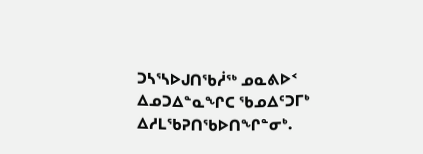ᑐᓴᕐᓴᐅᒍᑎᖃᓲᖅ ᓄᓇᕕᐅᑉ ᐃᓄᑐᐃᓐᓇᖏᑕ ᖃᓄᐃᑦᑐᒥᒃ ᐃᓱᒪᖃᕈᑎᖃᐅᑎᖏᓐᓂᒃ.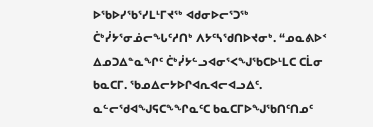ᐅᖃᐅᓯᖃᕐᓯᒪᒻᒥᔪᖅ ᐊᑯᓂᐅᓕᕐᑐᖅ ᑖᒃᓰᔭᕐᓂᓅᓕᖓᑦᓱᑎᒃ ᐱᔭᑦᓴᖁᑎᐅᔪᓂᒃ. “ᓄᓇᕕᐅᑉ ᐃᓄᑐᐃᓐᓇᖏᑦ ᑖᒃᓰᔭᓪᓗᐊᓂᕐᐸᖑᖃᑕᐅᒻᒪᑕ ᑕᒫᓂ ᑲᓇᑕᒥ. ᖃᓄᐃᓕᔭᐅᒋᐊᕆᐊᓕᐊᓗᐃᑦ. ᓇᓪᓕᖁᐊᖑᕋᑕᖕᖏᓇᑦᑕ ᑲᓇᑕᒥᐅᖑᖃᑎᑦᑎᓄᑦ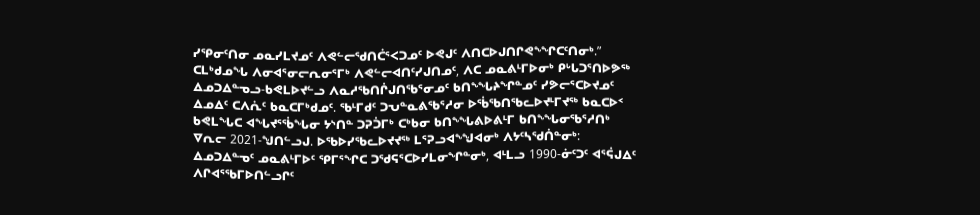ᓯᕿᓂᑦᑎᓂ ᓄᓇᓯᒪᔪᓄᑦ ᐱᕙᓪᓕᖁᑎᑖᕐᐸᑐᓄᑦ ᐅᕙᒍᑦ ᐱᑎᑕᐅᒍᑎᒋᕙᖕᖏᑕᑦᑎᓂᒃ.”
ᑕᒪᒃᑯᓄᖓ ᐱᓂᐊᕐᓂᓕᕆᓂᕐᒥᒃ ᐱᕙᓪᓕᐊᑎᑦᓯᒍᑎᓄᑦ, ᐱᑕ ᓄᓇᕕᒻᒥᐅᓂᒃ ᑭᒡᒐᑐᕐᑎᐅᕗᖅ ᐃᓄᑐᐃᓐᓀᓗ-ᑲᕙᒪᐅᔪᓪᓗ ᐱᓇᓱᖃᑎᒌᒍᑎᖃᕐᓂᓄᑦ ᑲᑎᖕᖓᔨᖏᓐᓄᑦ ᓯᕗᓕᕐᑕᐅᔪᓄᑦ ᐃᓄᐃᑦ ᑕᐱᕇᑦ ᑲᓇᑕᒥᒃᑯᓄᑦ. ᖃᒻᒥᑯᑦ ᑐᕃᓐᓇᕕᖃᕐᓱᓂ ᐅᖄᖃᑎᖃᓚᐅᔪᒻᒥᔪᖅ ᑲᓇᑕᐅᑉ ᑲᕙᒪᖓᑕ ᐊᖓᔪᕐᖄᖓᓂ ᔭᔅᑎᓐ ᑐᕈᑑᒥᒃ ᑕᒃᑲᓂ ᑲᑎᖕᖓᕕᐅᕕᒻᒥ ᑲᑎᖕᖓᓂᖃᕐᓱᑎᒃ ᐁᕆᓕ 2021-ᖑᑎᓪᓗᒍ. ᐅᖃᐅᓯᖃᓚᐅᔪᔪᖅ ᒪᕐᕈᓗᐊᖕᖑᐊᓂᒃ ᐱᔭᑦᓴᖁᑏᓐᓂᒃ: ᐃᓄᑐᐃᓐᓀᑦ ᓄᓇᕕᒻᒥᐅᑦ ᕿᒥᕐᖏᑕ ᑐᖁᕋᕐᑕᐅᓯᒪᓂᖏᓐᓂᒃ, ᐊᒻᒪᓗ 1990-ᓃᑦᑐᑦ ᐊᕐᕌᒍᐃᑦ ᐱᒋᐊᕐᖃᒥᐅᑎᓪᓗᒋᑦ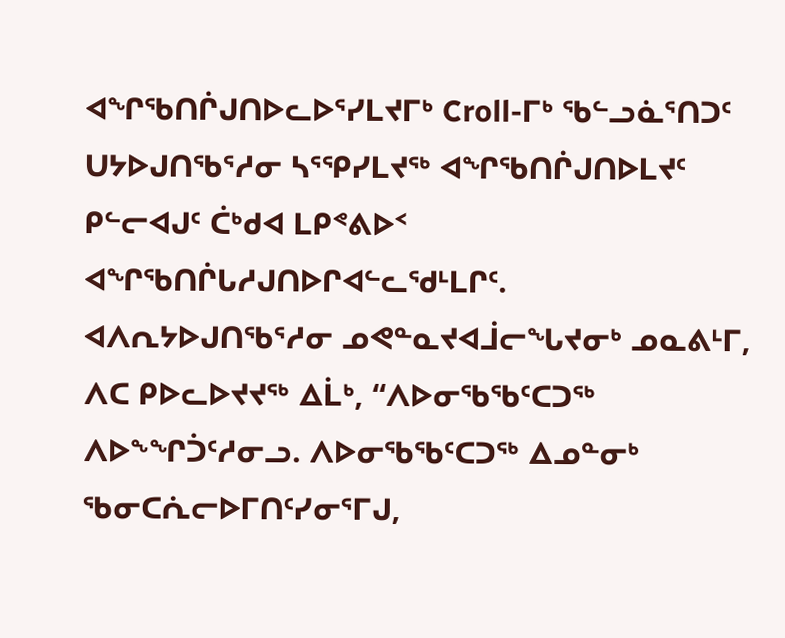ᐊᖏᖃᑎᒌᒍᑎᐅᓚᐅᕐᓯᒪᔪᒥᒃ Croll-ᒥᒃ ᖃᓪᓗᓈᕐᑎᑐᑦ ᑌᔭᐅᒍᑎᖃᕐᓱᓂ ᓴᕐᕿᓯᒪᔪᖅ ᐊᖏᖃᑎᒌᒍᑎᐅᒪᔪᑦ ᑭᓪᓕᐊᒍᑦ ᑖᒃᑯᐊ ᒪᑭᕝᕕᐅᑉ ᐊᖏᖃᑎᒌᒐᓱᒍᑎᐅᒋᐊᓪᓚᖁᒻᒪᒋᑦ.
ᐊᐱᕆᔭᐅᒍᑎᖃᕐᓱᓂ ᓄᕙᓐᓇᔪᐊᒨᓕᖓᔪᓂᒃ ᓄᓇᕕᒻᒥ, ᐱᑕ ᑭᐅᓚᐅᔪᔪᖅ ᐃᒫᒃ, “ᐱᐅᓂᖃᖃᑦᑕᑐᖅ ᐱᐅᖕᖏᑑᑦᓱᓂᓗ. ᐱᐅᓂᖃᖃᑦᑕᑐᖅ ᐃᓄᓐᓂᒃ ᖃᓂᑕᕇᓕᐅᒥᑎᑦᓯᓂᕐᒥᒍ,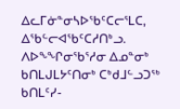ᐃᓚᒥᓃᓐᓂᓴᐅᖃᑦᑕᓕᕐᒪᑕ, ᐃᖃᓪᓕᐊᖃᑦᑕᓱᑎᒃᓗ. ᐱᐅᖕᖏᓂᖃᕐᓱᓂ ᐃᓄᓐᓂᒃ ᑲᑎᒪᒍᒪᔭᑦᑎᓂᒃ ᑕᒃᑯᒧᓪᓗᑐᖅ ᑲᑎᒪᑦᓯ-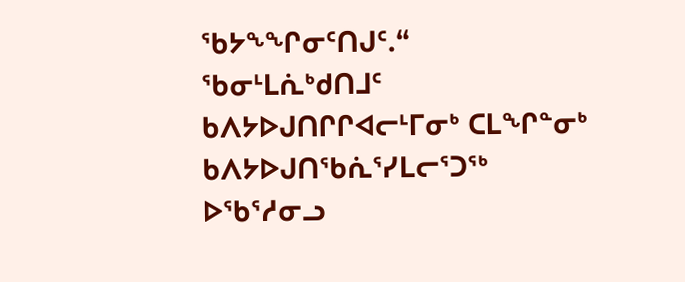ᖃᔭᖕᖏᓂᑦᑎᒍᑦ.“ ᖃᓂᒻᒪᕇᒃᑯᑎᒧᑦ ᑲᐱᔭᐅᒍᑎᒋᒋᐊᓕᒻᒥᓂᒃ ᑕᒪᖏᓐᓂᒃ ᑲᐱᔭᐅᒍᑎᖃᕇᕐᓯᒪᓕᕐᑐᖅ ᐅᖃᕐᓱᓂᓗ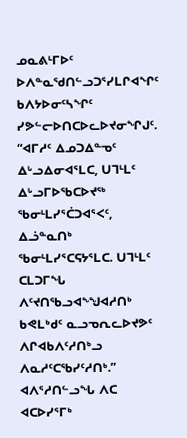ᓄᓇᕕᒻᒥᐅᑦ ᐅᐱᓐᓇᖁᑎᓪᓗᑐᕐᓯᒪᒋᐊᖏᑦ ᑲᐱᔭᐅᓂᑦᓴᖏᑦ ᓯᕗᓪᓕᐅᑎᑕᐅᓚᐅᔪᓂᖏᒍᑦ. “ᐊᒥᓱᑦ ᐃᓄᑐᐃᓐᓀᑦ ᐃᒡᓗᐃᓂᐊᕐᒪᑕ, ᑌᒣᒻᒪᑦ ᐃᒡᓗᒥᐅᖃᑕᐅᔪᖅ ᖃᓂᒻᒪᓯᕐᑖᑐᐊᕐᐸᑦ, ᐃᓘᓐᓇᑎᒃ ᖃᓂᒻᒪᓯᕐᑕᕋᔭᕐᒪᑕ. ᑌᒣᒻᒪᑦ ᑕᒪᑐᒥᖓ ᐱᑦᔪᑎᖃᓗᐊᖕᖑᐊᓱᑎᒃ ᑲᕙᒪᒃᑯᑦ ᓇᓗᓀᕆᓚᐅᔪᕗᑦ ᐱᒋᐊᑲᐱᑦᓱᑎᒃᓗ ᐱᓇᓱᑦᑕᖃᓯᑦᓱᑎᒃ.”
ᐊᐱᕐᓱᑎᓪᓗᖓ ᐱᑕ ᐊᑕᐅᓯᕐᒥᒃ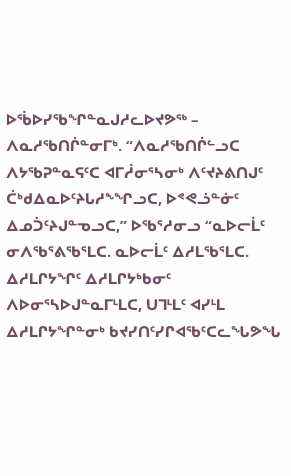ᐅᖄᐅᓯᖃᖏᓐᓇᒍᓱᓚᐅᔪᕗᖅ – ᐱᓇᓱᖃᑎᒌᓐᓂᒥᒃ. “ᐱᓇᓱᖃᑎᒌᓪᓗᑕ ᐱᔭᖃᕈᓐᓇᕋᑦᑕ ᐊᒥᓲᓂᕐᓴᓂᒃ ᐱᑦᔪᔨᕕᑎᒍᑦ ᑖᒃᑯᐃᓇᐅᑦᔨᒐᓱᖕᖏᓗᑕ, ᐅᕝᕙᓘᓐᓃᑦ ᐃᓄᑑᑦᔨᒍᓐᓀᓗᑕ,” ᐅᖃᕐᓱᓂᓗ “ᓇᐅᓕᒫᑦ ᓂᐱᖃᕐᕕᖃᕐᒪᑕ. ᓇᐅᓕᒫᑦ ᐃᓱᒪᖃᕐᒪᑕ. ᐃᓱᒪᒋᔭᖏᑦ ᐃᓱᒪᒋᔭᒃᑲᓂᑦ ᐱᐅᓂᕐᓴᐅᒍᓐᓇᒥᒻᒪᑕ, ᑌᒣᒻᒪᑦ ᐊᓯᒻᒪ ᐃᓱᒪᒋᔭᖏᓐᓂᒃ ᑲᔪᓯᑎᑦᓯᒋᐊᖃᑦᑕᓚᖓᕗᖓ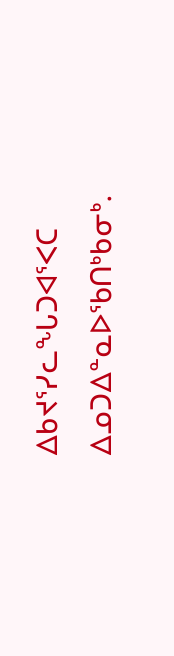ᐃᑲᔪᕐᓯᓚᖓᑐᐊᕐᐸᑕ ᐃᓄᑐᐃᓐᓇᐅᖃᑎᒃᑲᓂᒃ.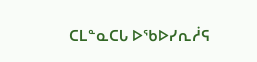ᑕᒪᓐᓇᑕᒐ ᐅᖃᐅᓯᕆᓲᕋ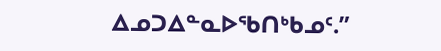ᐃᓄᑐᐃᓐᓇᐅᖃᑎᒃᑲᓄᑦ.”